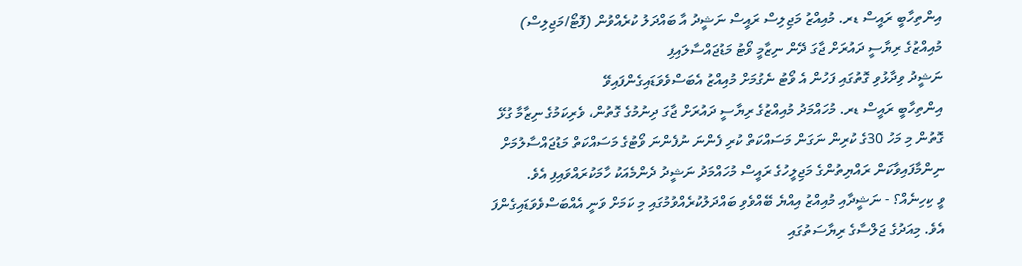އިންތިހާބީ ރައީސް ޑރ. މުއިއްޒު މަޖިލިސް ރައީސް ނަޝީދު އާ ބައްދަލު ކުރެއްވުން (ފޮޓޯ/މަޖިލިސް)
މުއިއްޒުގެ ރިޔާސީ ދައުރަށް ޖާގަ ދޭން ނިޒާމީ ވޯޓު މަޑުޖައްސާލައިފި
ނަޝީދު ވިދާޅުވި ގޮތުގައި ފަހުން އެ ވޯޓު ނެގުމަށް މުއިއްޒު އެބަސްވެވަޑައިގެންފައިވޭ
އިންތިހާބީ ރައީސް ޑރ. މުހައްމަދު މުއިއްޒުގެ ރިޔާސީ ދައުރަށް ޖާގަ ދިނުމުގެ ގޮތުން، ވެރިކަމުގެ ނިޒާމާ ގުޅޭ ގޮތުން މި މަހު 30ގެ ކުރިން ނަގަން މަސައްކަތް ކުރި ފެންނަ ނުފެންނަ ވޯޓުގެ މަސައްކަތް މަޑުޖައްސާލުމަށް ނިންމާފައިވާކަން ރައްޔިތުންގެ މަޖިލީހުގެ ރައީސް މުހައްމަދު ނަޝީދު ދެންމެއަކު ހާމަކުރައްވައިފި އެވެ.
ވީ ކިހިނެއް؟ - ނަޝީދާއި މުއިއްޒު އިއްޔެ ބޭއްވެވި ބައްދަލުކުރެއްވުމުގައި މި ކަމަށް ވަނީ އެއްބަސްވެވަޑައިގެންފަ އެވެ. މިއަދުގެ ޖަލްސާގެ ރިޔާސަތުގައި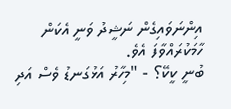އިންނަވައިގެން ނަޝީދު ވަނީ އެކަން ހާމަކުރައްވާފަ އެވެ.
ބުނީ ކީކޭ؟ - "މިހާރު އަޅުގަނޑު ވެސް އަދި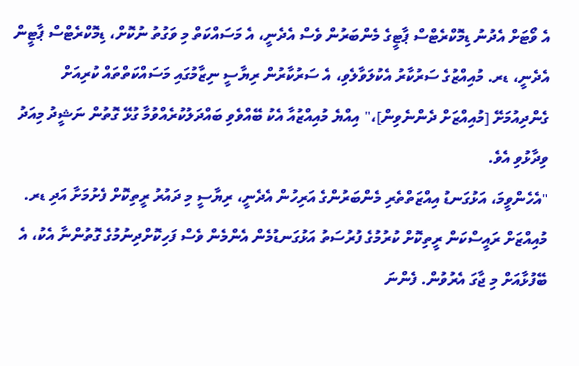އެ ވޯޓަށް އެދުނު ޑިމޮކްރެޓްސް ޕާޓީގެ މެންބަރުން ވެސް އެދެނީ، އެ މަސައްކަތް މި ވަގުތު ނުކޮށް، ޑިމޮކްރެޓްސް ޕާޓީން އެދެނީ، ޑރ. މުއިއްޒުގެ ސަރުކާރު އެކުލަވާލެވި، އެ ސަރުކާރުން ރިޔާސީ ނިޒާމުގައި މަސައްކަތްތައް ކުރިއަށް ގެންދިއުމަށޭ [މުއިއްޒަށް ދެންނެވިން]،" އިއްޔެ މުއިއްޒުއާ އެކު ބޭއްވެވި ބައްދަލުކުރެއްވުމާ ގުޅޭ ގޮތުން ނަޝީދު މިއަދު ވިދާޅުވި އެވެ.
"އެހެންވީމަ، އަޅުގަނޑު އިއްޒަތްތެރި މެންބަރުންގެ އަރިހުން އެދެނީ، ރިޔާސީ މި ދައުރު ރީތިކޮށް ފެށުމަށާ އަދި ޑރ. މުއިއްޒަށް ރައީސްކަން ރީތިކޮށް ކުރުމުގެ ފުރުސަތު އަޅުގަނޑުމެން އެންމެން ވެސް ފަހިކޮށްދިނުމުގެ ގޮތުންނާ އެކު، އެ ބޭފުޅާއަށް މި ޖާގަ އެރުވުން. ފެންނަ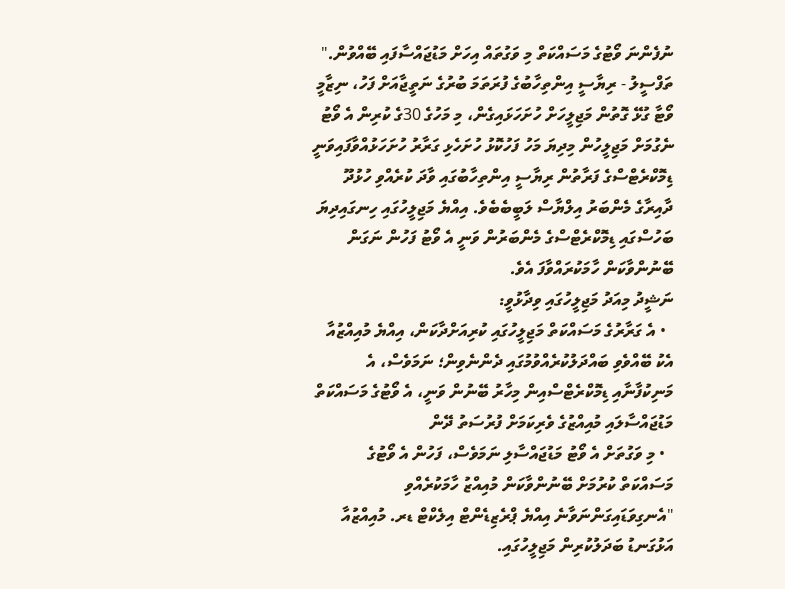ނުފެންނަ ވޯޓުގެ މަސައްކަތް މި ވަގުތައް އިހަށް މަޑުޖައްސާފައި ބޭއްވުން."
ތަފްސީލު - ރިޔާސީ އިންތިހާބުގެ ފުރަތަމަ ބުރުގެ ނަތީޖާއަށް ފަހު، ނިޒާމީ ވޯޓާ ގުޅޭ ގޮތުން މަޖިލީހަށް ހުށަހަޅައިގެން، މި މަހުގެ 30ގެ ކުރިން އެ ވޯޓު ނެގުމަށް މަޖިލީހުން މިދިޔަ މަހު ފަހުކޮޅު ހުށަހެޅި ގަރާރު ހުށަހަޅުއްވާފައިވަނީ ޑިމޮކްރެޓްސްގެ ފަރާތުން ރިޔާސީ އިންތިހާބުގައި ވާދަ ކުރެއްވި ހުޅުދޫ ދާއިރާގެ މެންބަރު އިލްޔާސް ލަބީބެބެވެ. އިއްޔެ މަޖިލީހުގައި ހިނގައިދިޔަ ބަހުސްގައި ޑިމޮކްރެޓްސްގެ މެންބަރުން ވަނީ އެ ވޯޓު ފަހުން ނަގަން ބޭނުންވާކަން ހާމަކުރައްވާފަ އެވެ.
ނަޝީދު މިއަދު މަޖިލީހުގައި ވިދާޅުވީ:
  • އެ ގަރާރުގެ މަސައްކަތް މަޖިލީހުގައި ކުރިއަށްދާކަން، އިއްޔެ މުއިއްޒުއާ އެކު ބޭއްވެވި ބައްދަލުކުރެއްވުމުގައި ދެންނެވިން؛ ނަމަވެސް، އެ މަނިކުފާނާއި ޑިމޮކްރެޓްސްއިން މިހާރު ބޭނުން ވަނީ، އެ ވޯޓުގެ މަސައްކަތް މަޑުޖައްސާލައި މުއިއްޒުގެ ވެރިކަމަށް ފުރުސަތު ދޭން
  • މި ވަގުތަށް އެ ވޯޓު މަޑުޖައްސާލި ނަމަވެސް، ފަހުން އެ ވޯޓުގެ މަސައްކަތް ކުރުމަށް ބޭނުންވާކަން މުއިއްޒު ހާމަކުރެއްވި
"އެނގިވަޑައިގަންނަވާނެ އިއްޔެ ޕްރެޒިޑެންޓް އިލެކްޓް ޑރ. މުއިއްޒުއާ އަޅުގަނޑު ބަދަލުކުރިން މަޖިލީހުގައި.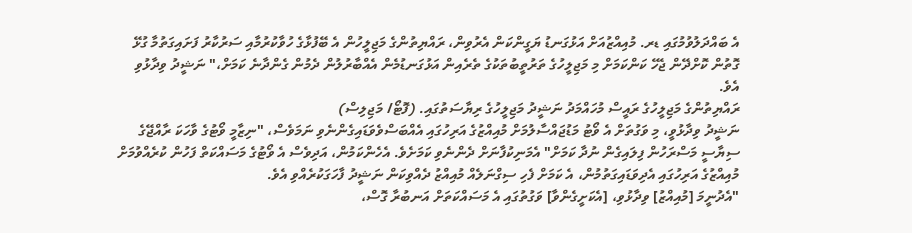އެ ބައްދަލުވުމުގައި ޑރ. މުއިއްޒުއަށް އަޅުގަނޑު ޔަގީންކަން އެރުވިން، ރައްޔިތުންގެ މަޖިލީހުން އެ ބޭފުޅާގެ ހުވާކުރުމާއި ސަރުކާރު ފަށައިގަތުމާ ގުޅޭ ގޮތުން ކޮށްދޭން ޖެހޭ ކަންކަމަށް މި މަޖިލީހުގެ ތަރުތީބުތަކުގެ ތެރެއިން އަޅުގަނޑުމެން އެއްބާރުލުން ދެމުން ގެންދާނެ ކަމަށް،" ނަޝީދު ވިދާޅުވި އެވެ.
ރައްޔިތުންގެ މަޖިލީހުގެ ރައީސް މުހައްމަދު ނަޝީދު މަޖިލީހުގެ ރިޔާސަތުގައި. (ފޮޓޯ/ މަޖިލިސް)
ނަޝީދު ވިދާޅުވީ، މި ވަގުތަށް އެ ވޯޓު މަޑުޖައްސާލުމަށް މުއިއްޒުގެ އަރިހުގައި އެއްބަސްވެވަޑައިގެންނެވި ނަމަވެސް، "ނިޒާމީ ވޯޓުގެ ވާހަކަ ރާއްޖޭގެ ސިޔާސީ މަސްރަހުން ފިލައިގެން ނުދާ ކަމަށް" އެމަނިކުފާނަށް ދެންނެވި ކަމަށެވެ. އެހެންކަމުން، އަދިވެސް އެ ވޯޓުގެ މަސައްކަތް ފަހުން ކުރެއްވުމަށް މުއިއްޒުގެ އަރިހުގައި އެދިވަޑައިގަތުމުން، އެ ކަމަށް ފެހި ސިގްނަލެއް މުއިއްޒު ދެއްވިކަން ނަޝީދު ފާހަގަކުރެއްވި އެވެ.
"އެދުނީމަ [މުއިއްޒު] ވިދާޅުވި، [އެކަށީގެންވާ] ވަގުތުގައި އެ މަސައްކަތަށް އަނބުރާ ގޮސް،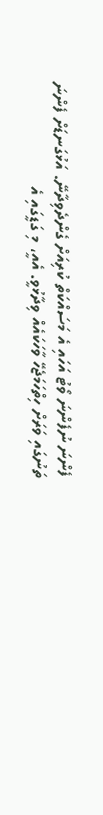ފެންނަ ނުފެންނަ ވޯޓު އަހައި އެ މަސައްކަތް ކުރިއަށް ގެންދެވިދާނޭ. އަޅުގަނޑަށް ފެންނަ ތަނުގައި ވަރަށް ހިތްހަމަޖެހޭ ވާހަކައެއް ވިދާޅުވީ. އެއީ، މި ގަޑީގައި އެ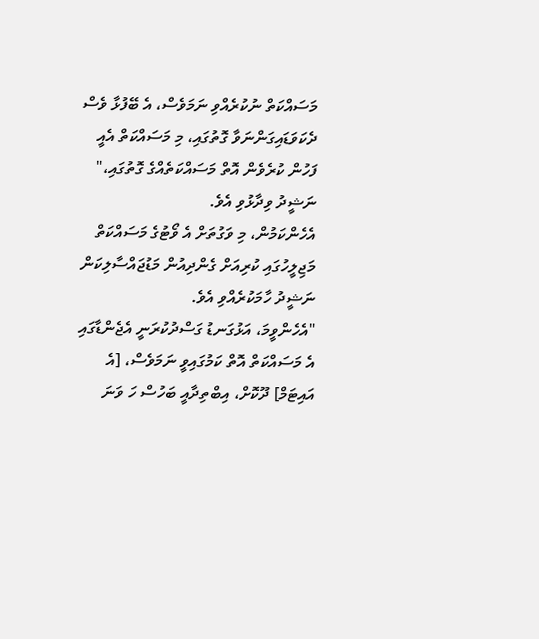މަސައްކަތް ނުކުރެއްވި ނަމަވެސް، އެ ބޭފުޅާ ވެސް ދެކަވަޑައިގަންނަވާ ގޮތުގައި، މި މަސައްކަތް އެއީ ފަހުން ކުރެވެން އޮތް މަސައްކަތެއްގެ ގޮތުގައި،" ނަޝީދު ވިދާޅުވި އެވެ.
އެހެންކަމުން، މި ވަގުތަށް އެ ވޯޓުގެ މަސައްކަތް މަޖިލީހުގައި ކުރިއަށް ގެންދިއުން މަޑުޖައްސާލިކަން ނަޝީދު ހާމަކުރެއްވި އެވެ.
"އެހެންވީމަ، އަޅުގަނޑު ގަސްދުކުރަނީ އެޖެންޑާގައި އެ މަސައްކަތް އޮތް ކަމުގައިވީ ނަމަވެސް، [އެ އައިޓަމް] ދޫކޮށް، އިބްތިދާއީ ބަހުސް ހަ ވަނަ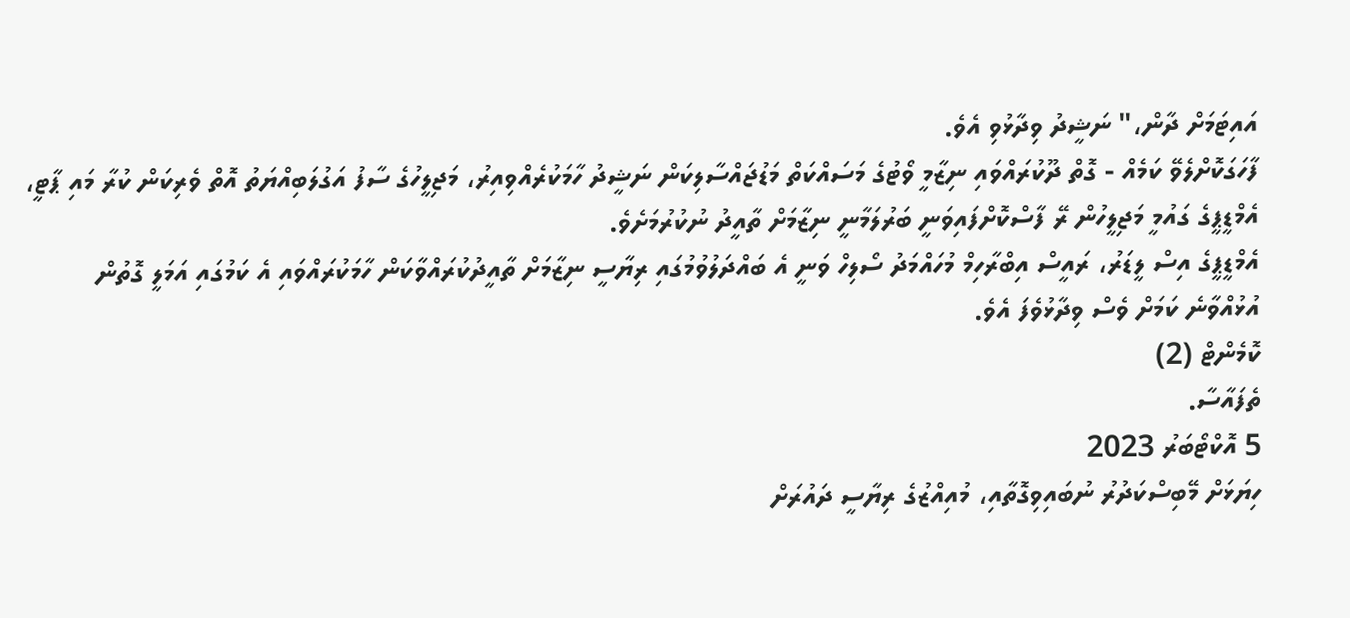އައިޓަމަށް ދާން،" ނަޝީދު ވިދާޅުވި އެވެ.
ފާހަގަކޮށްލެވޭ ކަމެއް - ގޮތް ދޫކުރައްވައި ނިޒާމީ ވޯޓުގެ މަސައްކަތް މަޑުޖައްސާލިކަން ނަޝީދު ހާމަކުރެއްވިއިރު، މަޖިލީހުގެ ސާފު އަގުލަބިއްޔަތު އޮތް ވެރިކަން ކުރާ މައި ޕާޓީ، އެމްޑީޕީގެ ގައުމީ މަޖިލީހުން ރޭ ފާސްކޮށްފައިވަނީ ބަރުލަމާނީ ނިޒާމަށް ތާއީދު ނުކުރުމަށެވެ.
އެމްޑީޕީގެ އިސް ލީޑަރު، ރައީސް އިބްރާހިމް މުހައްމަދު ސޯލިހް ވަނީ އެ ބައްދަލުވުމުގައި ރިޔާސީ ނިޒާމަށް ތާއީދުކުރައްވާކަން ހާމަކުރައްވައި އެ ކަމުގައި އަމަލީ ގޮތުން އުޅުއްވާނެ ކަމަށް ވެސް ވިދާޅުވެފަ އެވެ.
ކޮމެންޓް (2)
ތެފައާސާ.
5 އޮކްޓޯބަރު 2023
ހިޔަޅަށް މޭބިސްކަދުރު ނުބައިވިގޮތާއި، މުއިއްޒުގެ ރިޔާސީ ދައުރަށް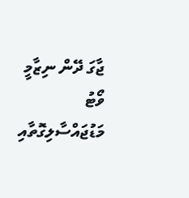ޖާގަ ދޭން ނިޒާމީ ވޯޓު މަޑުޖައްސާލިގޮތާއި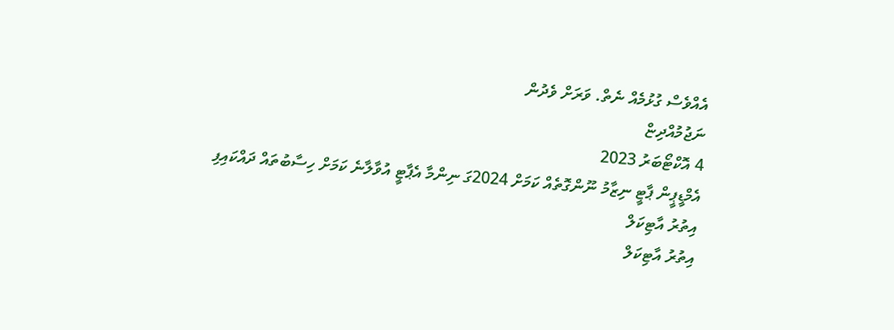އެއްވެސް ގުޅުމެއް ނެތް. ވަރަށް ވެދުން
ނަޖުމުއްދިޏް
4 އޮކްޓޯބަރު 2023
އެމްޑީޕީން ޕާޓީ ނިޒާމު ނޫންގޮތެއް ކަމަށް 2024ގަ ނިންމާ އެޕާޓީ އުވާލާނެ ކަމަށް ހިސާބުތައް ދައްކައިފި
އިތުރު އާޓިކަލް
އިތުރު އާޓިކަލް